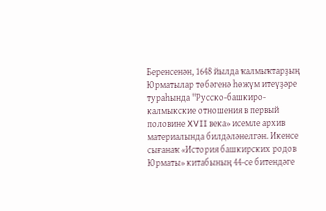Беренсенән, 1648 йылда ҡалмыҡтарҙың Юрматылар төбәгенә һөжүм итеүҙәре тураһында ''Русско-башкиро-калмыкские отношения в первый половине XVII века» исемле архив материалында билдәләнелгән. Икенсе сығанаҡ «История башкирских родов Юрматы» китабының 44-се битендәге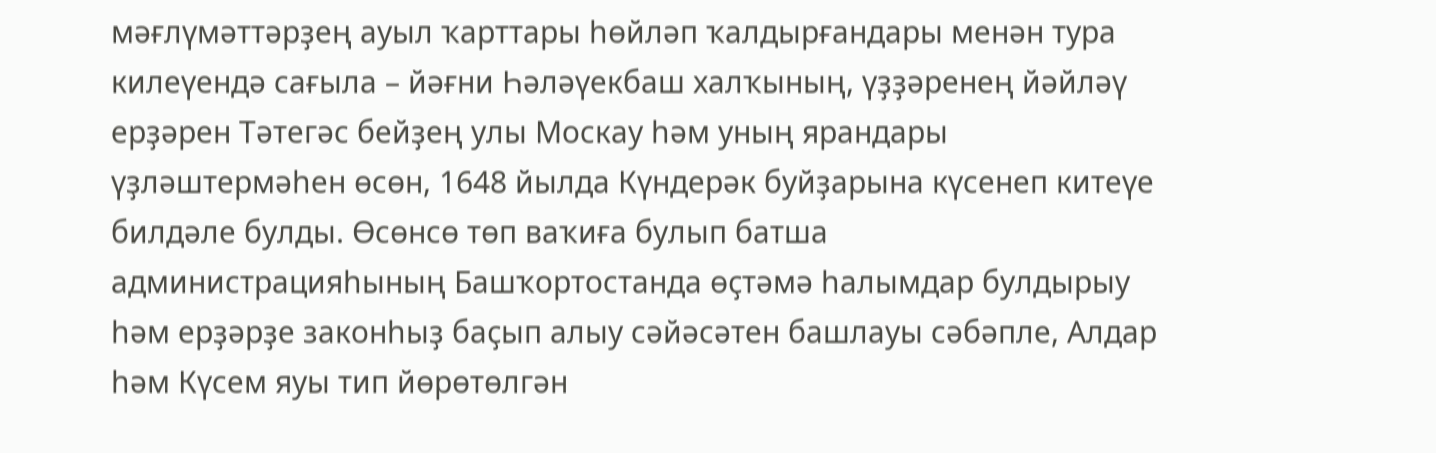мәғлүмәттәрҙең ауыл ҡарттары һөйләп ҡалдырғандары менән тура килеүендә сағыла – йәғни Һәләүекбаш халҡының, үҙҙәренең йәйләү ерҙәрен Тәтегәс бейҙең улы Москау һәм уның ярандары үҙләштермәһен өсөн, 1648 йылда Күндерәк буйҙарына күсенеп китеүе билдәле булды. Өсөнсө төп ваҡиға булып батша администрацияһының Башҡортостанда өҫтәмә һалымдар булдырыу һәм ерҙәрҙе законһыҙ баҫып алыу сәйәсәтен башлауы сәбәпле, Алдар һәм Күсем яуы тип йөрөтөлгән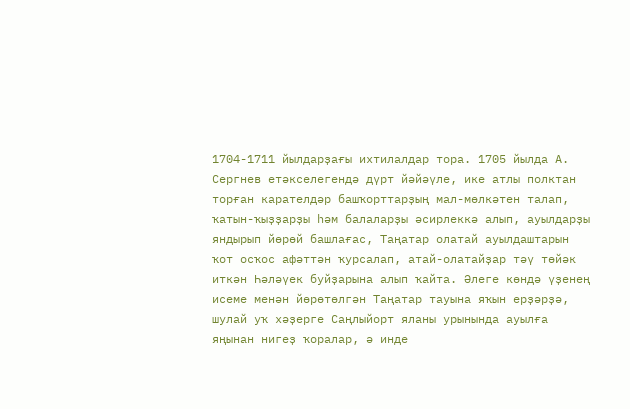1704-1711 йылдарҙағы ихтилалдар тора. 1705 йылда А. Сергнев етәкселегендә дүрт йәйәүле, ике атлы полктан торған карателдәр башҡорттарҙың мал-мөлкәтен талап, ҡатын-ҡыҙҙарҙы һәм балаларҙы әсирлеккә алып, ауылдарҙы яндырып йөрөй башлағас, Таңатар олатай ауылдаштарын ҡот осҡос афәттән ҡурсалап, атай-олатайҙар тәү төйәк иткән Һәләүек буйҙарына алып ҡайта. Әлеге көндә үҙенең исеме менән йөрөтөлгән Таңатар тауына яҡын ерҙәрҙә, шулай уҡ хәҙерге Саңлыйорт яланы урынында ауылға яңынан нигеҙ ҡоралар, ә инде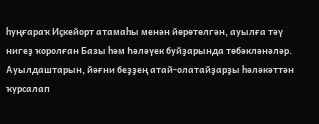һуңғараҡ Иҫкейорт атамаһы менән йөрөтөлгән, ауылға тәү нигеҙ ҡоролған Базы һәм Һәләүек буйҙарында төбәкләнәләр.
Ауылдаштарын, йәғни беҙҙең атай-олатайҙарҙы һәләкәттән ҡурсалап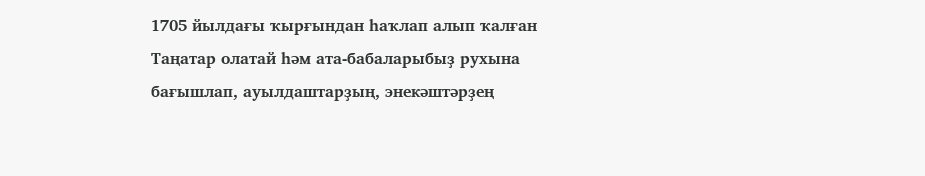1705 йылдағы ҡырғындан һаҡлап алып ҡалған Таңатар олатай һәм ата-бабаларыбыҙ рухына бағышлап, ауылдаштарҙың, энекәштәрҙең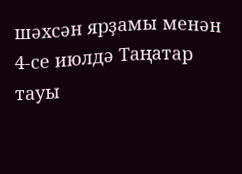шәхсән ярҙамы менән 4-се июлдә Таңатар тауы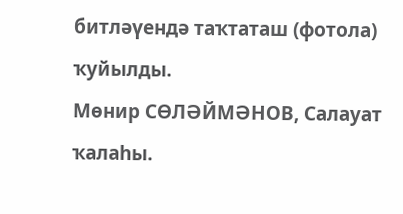битләүендә таҡтаташ (фотола) ҡуйылды.
Мөнир СӨЛӘЙМӘНОВ, Салауат ҡалаһы.